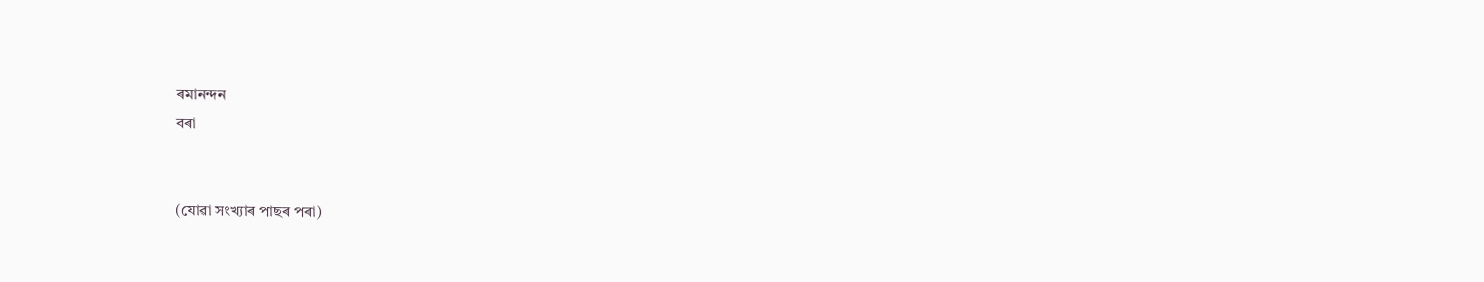ৰমানন্দন
বৰা


(যোৱা সংখ্যাৰ পাছৰ পৰা)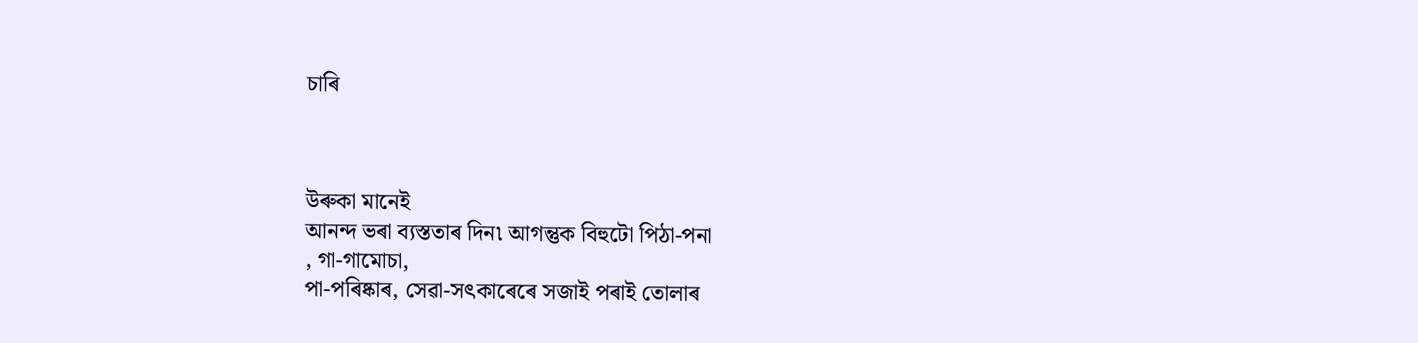চাৰি



উৰুকা মানেই
আনন্দ ভৰা ব্যস্ততাৰ দিন৷ আগন্তুক বিহুটো পিঠা-পনা
, গা-গামোচা,
পা-পৰিষ্কাৰ, সেৱা-সৎকাৰেৰে সজাই পৰাই তোলাৰ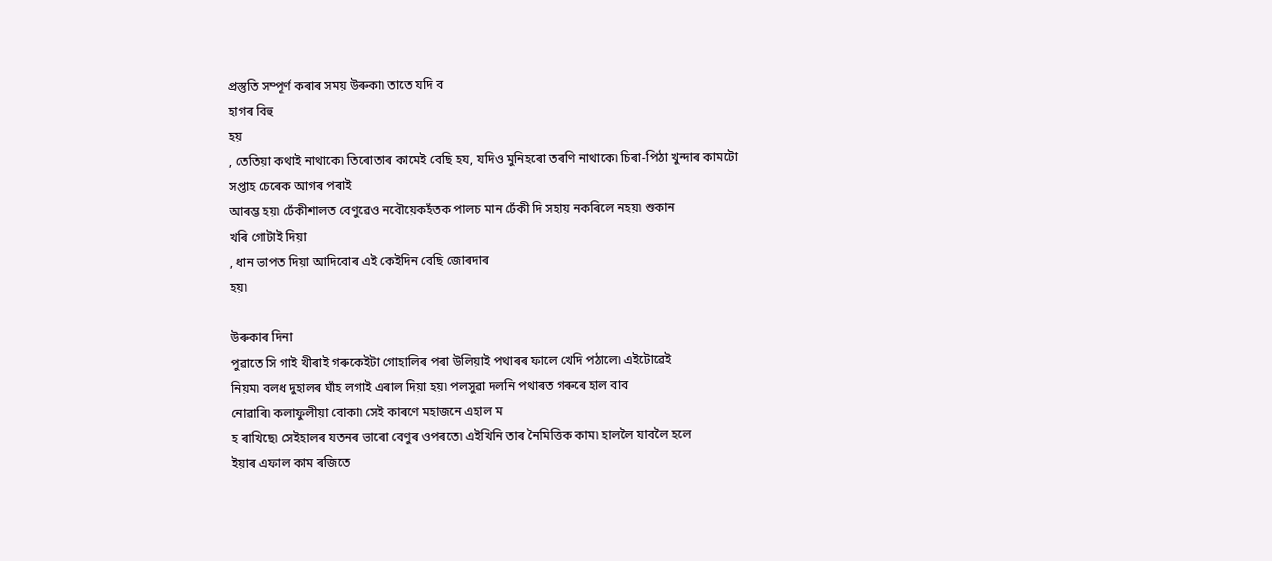প্ৰস্তুতি সম্পূৰ্ণ কৰাৰ সময় উৰুকা৷ তাতে যদি ব
হাগৰ বিহু
হয়
, তেতিয়া কথাই নাথাকে৷ তিৰোতাৰ কামেই বেছি হয, যদিও মুনিহৰো তৰণি নাথাকে৷ চিৰা-পিঠা খুন্দাৰ কামটো সপ্তাহ চেৰেক আগৰ পৰাই
আৰম্ভ হয়৷ ঢেঁকীশালত বেণুৱেও নবৌয়েকহঁতক পালচ মান ঢেঁকী দি সহায় নকৰিলে নহয়৷ শুকান
খৰি গোটাই দিয়া
, ধান ভাপত দিয়া আদিবোৰ এই কেইদিন বেছি জোৰদাৰ
হয়৷

উৰুকাৰ দিনা
পুৱাতে সি গাই খীৰাই গৰুকেইটা গোহালিৰ পৰা উলিয়াই পথাৰৰ ফালে খেদি পঠালে৷ এইটোৱেই
নিয়ম৷ বলধ দুহালৰ ঘাঁহ লগাই এৰাল দিয়া হয়৷ পলসুৱা দলনি পথাৰত গৰুৰে হাল বাব
নোৱাৰি৷ কলাফুলীয়া বোকা৷ সেই কাৰণে মহাজনে এহাল ম
হ ৰাখিছে৷ সেইহালৰ যতনৰ ভাৰো বেণুৰ ওপৰতে৷ এইখিনি তাৰ নৈমিত্তিক কাম৷ হাললৈ যাবলৈ হলে
ইয়াৰ এফাল কাম ৰজিতে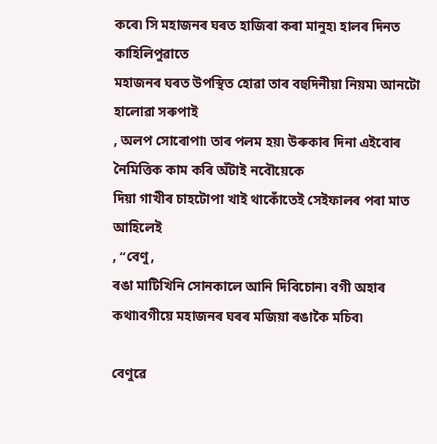কৰে৷ সি মহাজনৰ ঘৰত হাজিৰা কৰা মানুহ৷ হালৰ দিনত কাহিলিপুৱাতে
মহাজনৰ ঘৰত উপস্থিত হোৱা তাৰ বহুদিনীয়া নিয়ম৷ আনটো হালোৱা সৰুপাই
, অলপ সোৰোপা৷ তাৰ পলম হয়৷ উৰুকাৰ দিনা এইবোৰ নৈমিত্তিক কাম কৰি অঁটাই নবৌয়েকে
দিয়া গাখীৰ চাহটোপা খাই থাকোঁতেই সেইফালৰ পৰা মাত আহিলেই
, “বেণু,
ৰঙা মাটিখিনি সোনকালে আনি দিবিচোন৷ বগী অহাৰ কথা৷বগীয়ে মহাজনৰ ঘৰৰ মজিয়া ৰঙাকৈ মচিব৷

বেণুৱে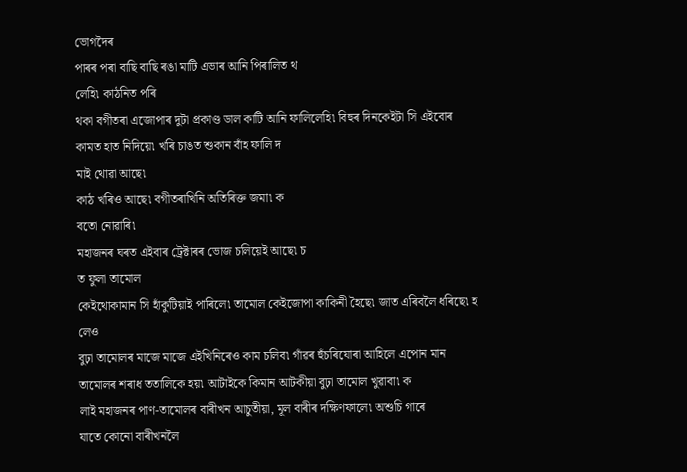ভোগদৈৰ
পাৰৰ পৰা বাছি বাছি ৰঙা মাটি এভাৰ আনি পিৰালিত থ
লেহি৷ কাঠনিত পৰি
থকা বগীতৰা এজোপাৰ দুটা প্ৰকাণ্ড ডাল কাটি আনি ফালিলেহি৷ বিহুৰ দিনকেইটা সি এইবোৰ
কামত হাত নিদিয়ে৷ খৰি চাঙত শুকান বাঁহ ফালি দ
মাই থোৱা আছে৷
কাঠ খৰিও আছে৷ বগীতৰাখিনি অতিৰিক্ত জমা৷ ক
বতো নোৱাৰি৷
মহাজনৰ ঘৰত এইবাৰ ট্ৰেক্টাৰৰ ভোজ চলিয়েই আছে৷ চ
ত ফুলা তামোল
কেইথোকামান সি হাঁকুটিয়াই পাৰিলে৷ তামোল কেইজোপা কাকিনী হৈছে৷ জাত এৰিবলৈ ধৰিছে৷ হ
লেও
বুঢ়া তামোলৰ মাজে মাজে এইখিনিৰেও কাম চলিব৷ গাঁৱৰ হুঁচৰিযোৰা আহিলে এপোন মান
তামোলৰ শৰাধ ততালিকে হয়৷ আটাইকে কিমান আটকীয়া বুঢ়া তামোল খুৱাবা৷ ক
লাই মহাজনৰ পাণ-তামোলৰ বাৰীখন আচুতীয়া, মূল বাৰীৰ দক্ষিণফালে৷ অশুচি গাৰে
যাতে কোনো বাৰীখনলৈ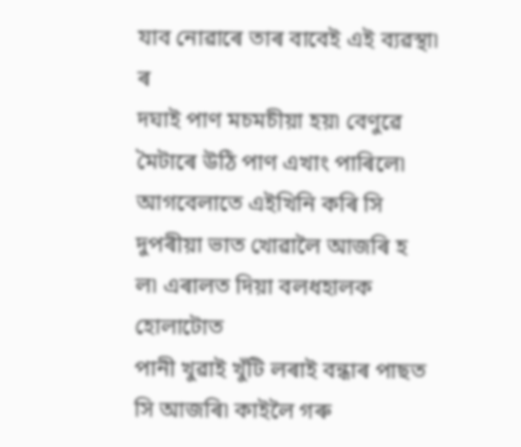যাব নোৱাৰে তাৰ বাবেই এই ব্যৱস্থা৷ ৰ
দঘাই পাণ মচমচীয়া হয়৷ বেণুৱে মৈটাৰে উঠি পাণ এখাং পাৰিলে৷ আগবেলাতে এইখিনি কৰি সি
দুপৰীয়া ভাত খোৱালৈ আজৰি হ
ল৷ এৰালত দিয়া বলধহালক হোলাটোত
পানী খুৱাই খুঁটি লৰাই বন্ধাৰ পাছত সি আজৰি৷ কাইলৈ গৰু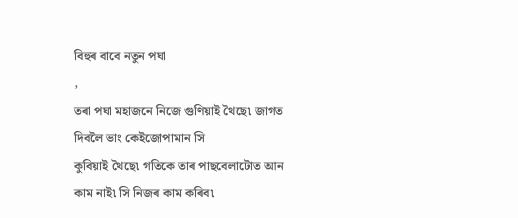বিহুৰ বাবে নতুন পঘা
,
তৰা পঘা মহাজনে নিজে গুণিয়াই থৈছে৷ জাগত দিবলৈ ভাং কেইজোপামান সি
কুবিয়াই থৈছে৷ গতিকে তাৰ পাছবেলাটোত আন কাম নাই৷ সি নিজৰ কাম কৰিব৷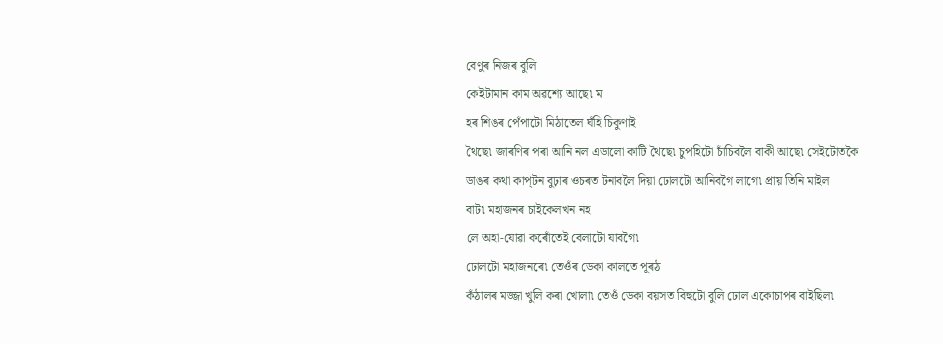বেণুৰ নিজৰ বুলি
কেইটামান কাম অৱশ্যে আছে৷ ম
হৰ শিঙৰ পেঁপাটো মিঠাতেল ঘঁহি চিকুণাই
থৈছে৷ জাৰণিৰ পৰা আনি নল এডালো কাটি থৈছে৷ চুপহিটো চাঁচিবলৈ বাকী আছে৷ সেইটোতকৈ
ডাঙৰ কথা কাপ্‌টন বুঢ়াৰ ওচৰত টনাবলৈ দিয়া ঢোলটো আনিবগৈ লাগে৷ প্ৰায় তিনি মাইল
বাট৷ মহাজনৰ চাইকেলখন নহ
লে অহা-যোৱা কৰোঁতেই বেলাটো যাবগৈ৷
ঢোলটো মহাজনৰে৷ তেওঁৰ ডেকা কালতে পূৰঠ
কঁঠালৰ মজ্জা খুলি কৰা খোলা৷ তেওঁ ডেকা বয়সত বিহুটো বুলি ঢোল একোচাপৰ বাইছিল৷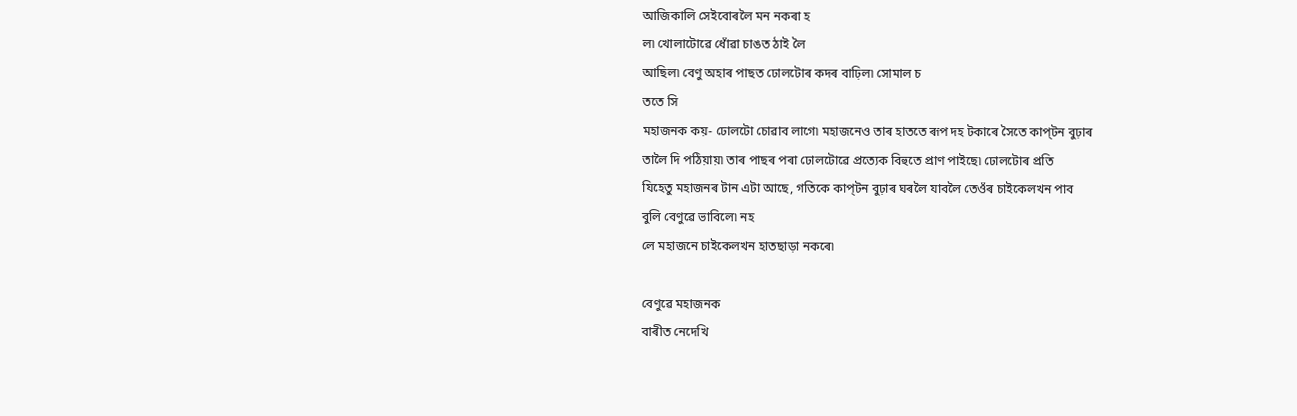আজিকালি সেইবোৰলৈ মন নকৰা হ
ল৷ খোলাটোৱে ধোঁৱা চাঙত ঠাই লৈ
আছিল৷ বেণু অহাৰ পাছত ঢোলটোৰ কদৰ বাঢ়িল৷ সোমাল চ
ততে সি
মহাজনক কয়- ঢোলটো চোৱাব লাগে৷ মহাজনেও তাৰ হাততে ৰূপ দহ টকাৰে সৈতে কাপ্‌টন বুঢ়াৰ
তালৈ দি পঠিয়ায়৷ তাৰ পাছৰ পৰা ঢোলটোৱে প্ৰত্যেক বিহুতে প্ৰাণ পাইছে৷ ঢোলটোৰ প্ৰতি
যিহেতু মহাজনৰ টান এটা আছে, গতিকে কাপ্‌টন বুঢ়াৰ ঘৰলৈ যাবলৈ তেওঁৰ চাইকেলখন পাব
বুলি বেণুৱে ভাবিলে৷ নহ
লে মহাজনে চাইকেলখন হাতছাড়া নকৰে৷

বেণুৱে মহাজনক
বাৰীত নেদেখি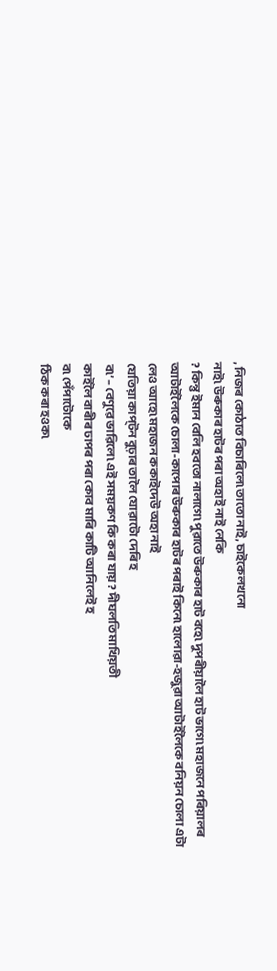, নিজৰ কোঠাত বিচাৰিলে৷ তাতো নাই, চাইকেলখনো
নাই৷ উৰুকাৰ হাটৰ পৰা অহাই নাই নেকি
? কিন্তু ইমান বেলি হবতো নালাগে৷ পুৱাতে উৰুকাৰ হাট বহে৷ দুপৰীয়ালৈ হাট ভাগে৷ মহাজনে পৰিয়ালৰ
আটাইলৈকে চোলা-কাপোৰ উৰুকাৰ হাটৰ পৰাই কিনে৷ হালোৱা-হজুৱা আটাইলৈকে বনিয়ন চোলা এটা
লেও আহে৷ মহাজন ককাইদেউ অহা নাই
যেতিয়া কাপ্‌টন বুঢ়াৰ তালৈ যোৱাটো দেৰি হ
ব৷’ – বেণুৱে ভাৱিলে৷ এই সময়কণ কি কৰা যায়? দীঘলতি মাখিয়তী
কাইলৈ বাৰীৰ ঢাপৰ পৰা কোব মাৰি কাটি আনিলেই হ
ব৷ পেঁপাটোকে
ঠিক কৰা হওক৷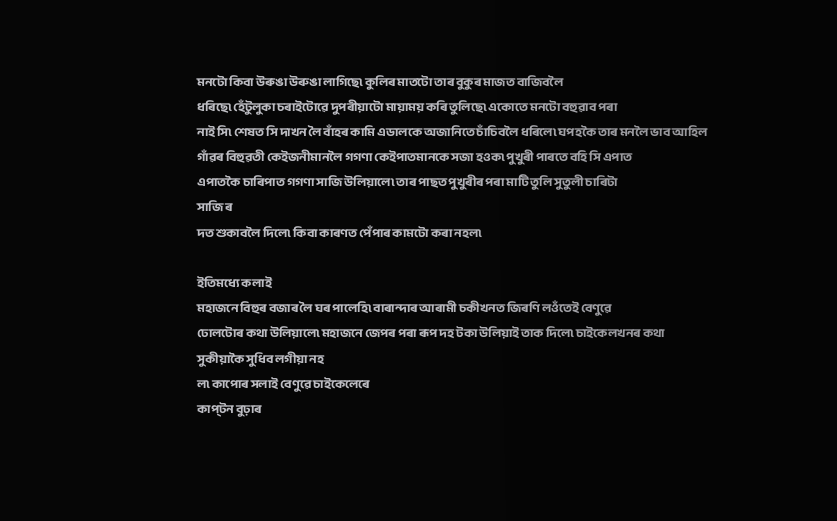মনটো কিবা উৰুঙা উৰুঙা লাগিছে৷ কুলিৰ মাতটো তাৰ বুকুৰ মাজত বাজিবলৈ
ধৰিছে৷ হেঁটুলুকা চৰাইটোৱে দুপৰীয়াটো মায়াময় কৰি তুলিছে৷ একোতে মনটো বহুৱাব পৰা
নাই সি৷ শেষত সি দাখন লৈ বাঁহৰ কামি এডালকে অজানিতে চাঁচিবলৈ ধৰিলে৷ ঘপহকৈ তাৰ মনলৈ ভাব আহিল
গাঁৱৰ বিহুৱতী কেইজনীমানলৈ গগণা কেইপাতমানকে সজা হওক৷ পুখুৰী পাৰতে বহি সি এপাত
এপাতকৈ চাৰিপাত গগণা সাজি উলিয়ালে৷ তাৰ পাছত পুখুৰীৰ পৰা মাটি তুলি সুতুলী চাৰিটা
সাজি ৰ
দত শুকাবলৈ দিলে৷ কিবা কাৰণত পেঁপাৰ কামটো কৰা নহল৷

ইতিমধ্যে কলাই
মহাজনে বিহুৰ বজাৰ লৈ ঘৰ পালেহি৷ বাৰান্দাৰ আৰামী চকীখনত জিৰণি লওঁতেই বেণুৱে
ঢোলটোৰ কথা উলিয়ালে৷ মহাজনে জেপৰ পৰা ৰূপ দহ টকা উলিয়াই তাক দিলে৷ চাইকেলখনৰ কথা
সুকীয়াকৈ সুধিব লগীয়া নহ
ল৷ কাপোৰ সলাই বেণুৱে চাইকেলেৰে
কাপ্‌টন বুঢ়াৰ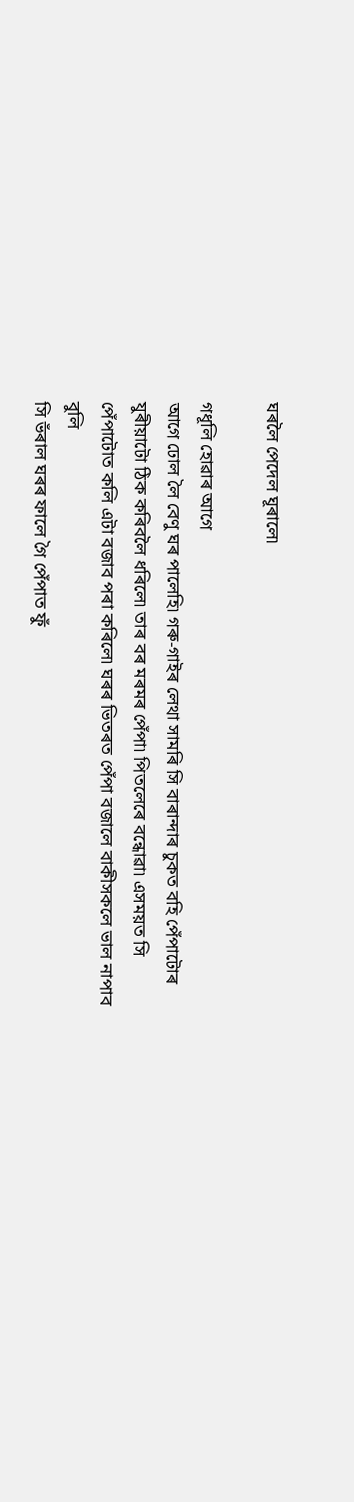ঘৰলৈ পেদেল ঘূৰালে৷

গধূলি হোৱাৰ আগে
আগে ঢোল লৈ বেণু ঘৰ পালেহি৷ গৰু-গাইৰ লেথা সামৰি সি বাৰান্দাৰ চুকত বহি পেঁপাটোৰ
যুৰীয়াটো ঠিক কৰিবলৈ ধৰিলে৷ তাৰ বৰ মৰমৰ পেঁপা৷ পিতলেৰে বন্ধোৱা৷ এসময়ত সি
পেঁপাটোত কলি এটা বজাব পৰা কৰিলে৷ ঘৰৰ ভিতৰত পেঁপা বজালে বাকীসকলে ভাল নাপাব বুলি
সি ভঁৰাল ঘৰৰ ফালে গৈ পেঁপাত ফুঁ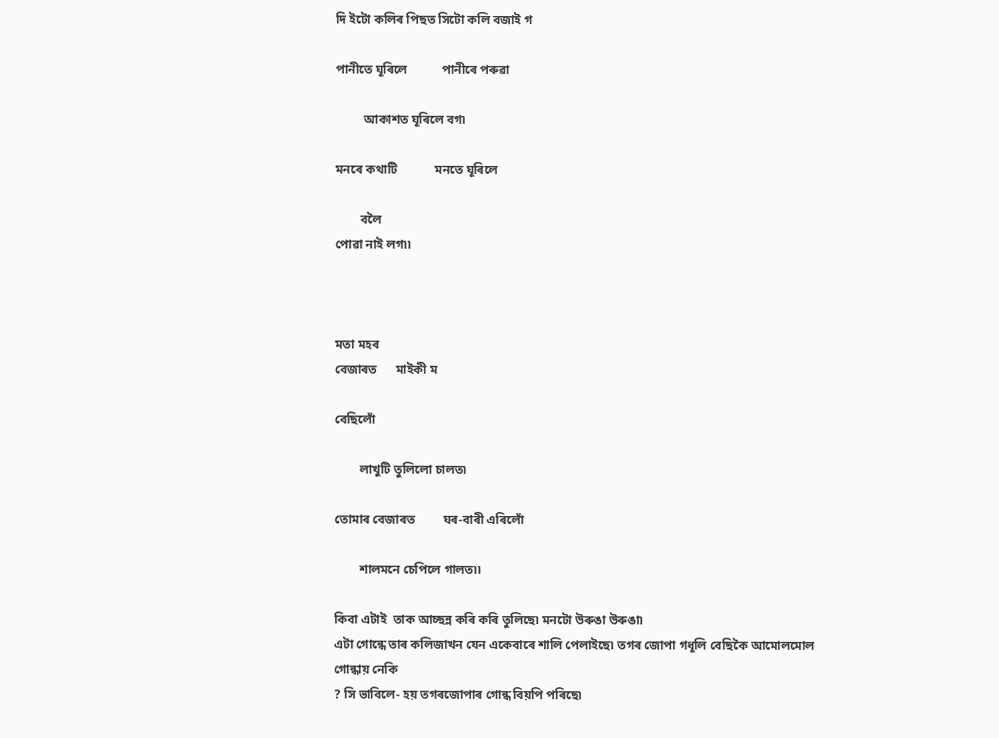দি ইটো কলিৰ পিছত সিটো কলি বজাই গ

পানীতে ঘূৰিলে           পানীৰে পৰুৱা

         আকাশত ঘূৰিলে বগ৷

মনৰে কথাটি            মনতে ঘূৰিলে

        বলৈ
পোৱা নাই লগ৷৷



মতা মহৰ
বেজাৰত      মাইকী ম

বেছিলোঁ

        লাখুটি তুলিলো চালত৷

তোমাৰ বেজাৰত         ঘৰ-বাৰী এৰিলোঁ

        শালমনে চেপিলে গালত৷৷

কিবা এটাই  তাক আচ্ছন্ন কৰি কৰি তুলিছে৷ মনটো উৰুঙা উৰুঙা৷
এটা গোন্ধে তাৰ কলিজাখন যেন একেবাৰে শালি পেলাইছে৷ তগৰ জোপা গধূলি বেছিকৈ আমোলমোল
গোন্ধায় নেকি
? সি ভাবিলে- হয় তগৰজোপাৰ গোন্ধ বিয়পি পৰিছে৷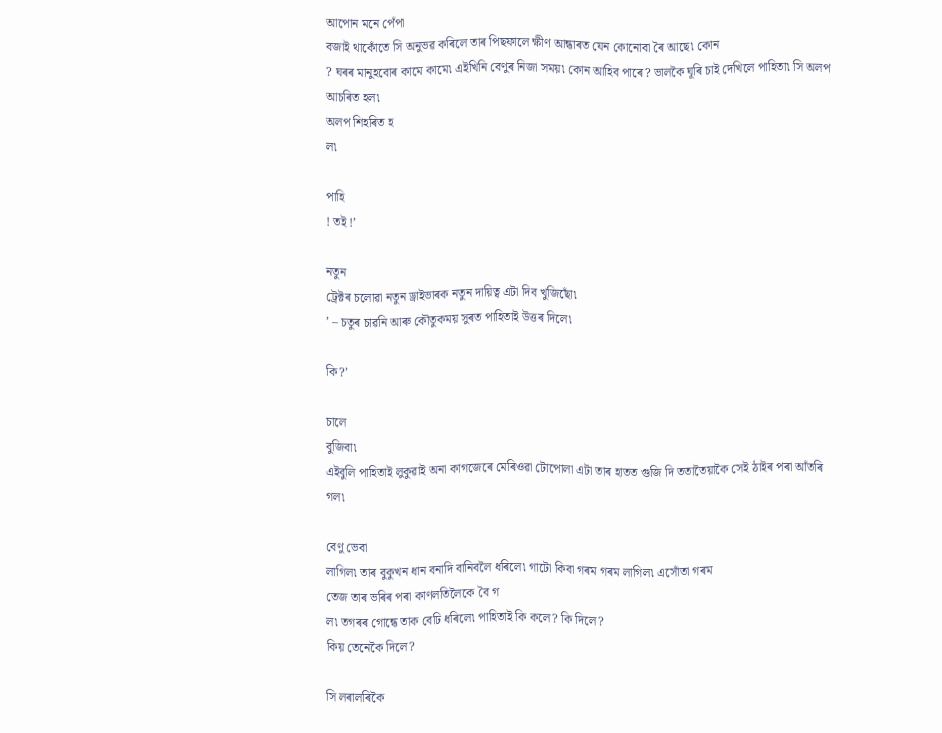আপোন মনে পেঁপা
বজাই থাকোঁতে সি অনুভৱ কৰিলে তাৰ পিছফালে ক্ষীণ আন্ধাৰত যেন কোনোবা ৰৈ আছে৷ কোন
? ঘৰৰ মানুহবোৰ কামে কামে৷ এইখিনি বেণুৰ নিজা সময়৷ কোন আহিব পাৰে? ভালকৈ ঘূৰি চাই দেখিলে পাহিতা৷ সি অলপ আচৰিত হল৷
অলপ শিহৰিত হ
ল৷

পাহি
! তই !’

নতুন
ট্ৰেক্টৰ চলোৱা নতুন ড্ৰাইভাৰক নতুন দায়িত্ব এটা দিব খুজিছোঁ৷
’ – চতুৰ চাৱনি আৰু কৌতুকময় সুৰত পাহিতাই উত্তৰ দিলে৷

কি?’

চালে
বুজিবা৷
এইবুলি পাহিতাই লুকুৱাই অনা কাগজেৰে মেৰিওৱা টোপোলা এটা তাৰ হাতত গুজি দি ততাতৈয়াকৈ সেই ঠাইৰ পৰা আঁতৰি গল৷

বেণু ভেবা
লাগিল৷ তাৰ বুকুখন ধান বনাদি বানিবলৈ ধৰিলে৷ গাটো কিবা গৰম গৰম লাগিল৷ এসোঁতা গৰম
তেজ তাৰ ভৰিৰ পৰা কাণলতিলৈকে বৈ গ
ল৷ তগৰৰ গোন্ধে তাক বেঢি ধৰিলে৷ পাহিতাই কি কলে? কি দিলে?
কিয় তেনেকৈ দিলে?

সি লৰালৰিকৈ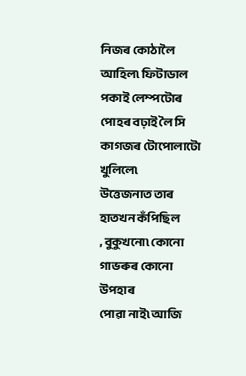নিজৰ কোঠালৈ আহিল৷ ফিটাডাল পকাই লেম্পটোৰ পোহৰ বঢ়াই লৈ সি কাগজৰ টোপোলাটো খুলিলে৷
উত্তেজনাত তাৰ হাতখন কঁপিছিল
, বুকুখনো৷ কোনো গাভৰুৰ কোনো উপহাৰ
পোৱা নাই৷ আজি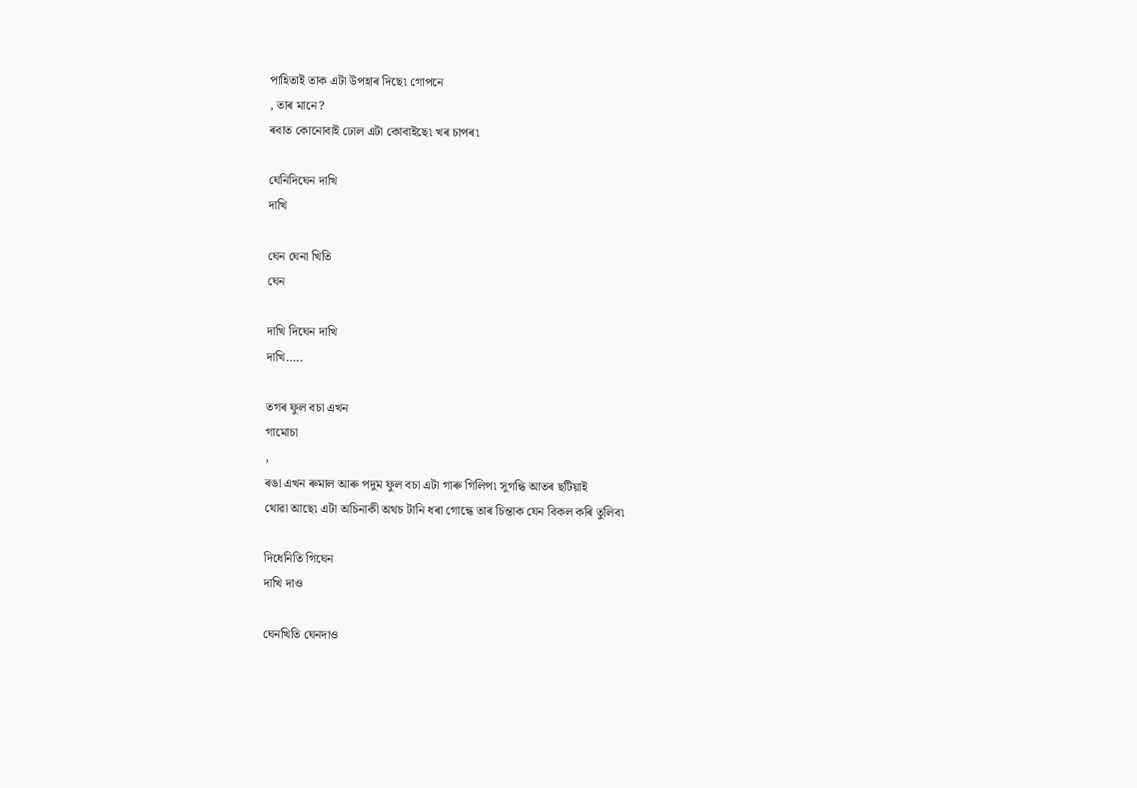পাহিতাই তাক এটা উপহাৰ দিছে৷ গোপনে
, তাৰ মানে?
ৰবাত কোনোবাই ঢোল এটা কোবাইছে৷ খৰ চাপৰ৷

ঘেনিদিঘেন দাখি
দাখি

ঘেন ঘেনা খিতি
ঘেন

দাখি দিঘেন দাখি
দাখি…..

তগৰ ফুল বচা এখন
গামোচা
,
ৰঙা এখন ৰুমাল আৰু পদুম ফুল বচা এটা গাৰু গিলিপ৷ সুগন্ধি আতৰ ছটিয়াই
থোৱা আছে৷ এটা অচিনাকী অথচ টানি ধৰা গোন্ধে তাৰ চিন্তাক যেন বিকল কৰি তুলিব৷

দিধেনিতি গিঘেন
দাখি দাও

ঘেনখিতি ঘেনদাও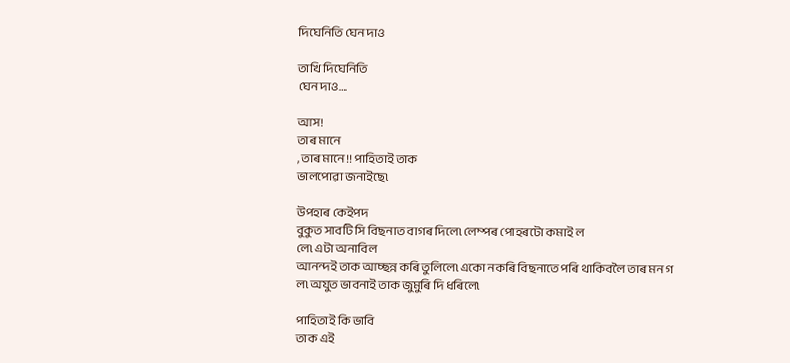দিঘেনিতি ঘেন দাও

তাখি দিঘেনিতি
ঘেন দাও….

আস!
তাৰ মানে
, তাৰ মানে !! পাহিতাই তাক
ভালপোৱা জনাইছে৷

উপহাৰ কেইপদ
বুকুত সাবটি সি বিছনাত বাগৰ দিলে৷ লেম্পৰ পোহৰটো কমাই ল
লে৷ এটা অনাবিল
আনন্দই তাক আচ্ছন্ন কৰি তুলিলে৷ একো নকৰি বিছনাতে পৰি থাকিবলৈ তাৰ মন গ
ল৷ অযুত ভাবনাই তাক জুমুৰি দি ধৰিলে৷

পাহিতাই কি ভাবি
তাক এই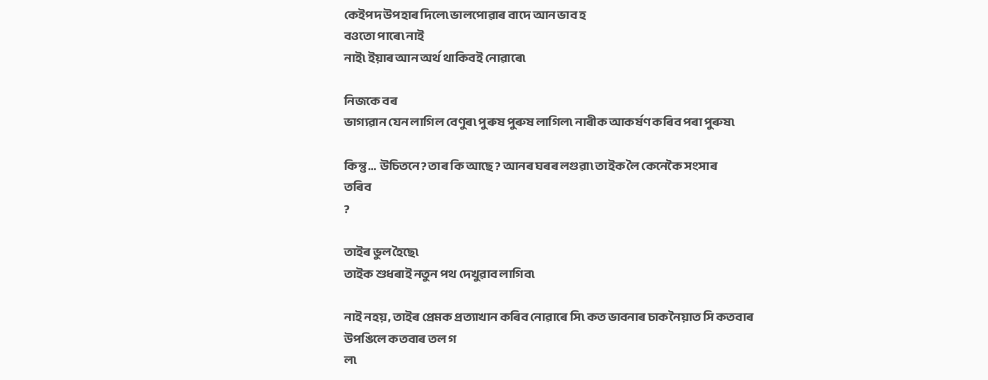কেইপদ উপহাৰ দিলে৷ ভালপোৱাৰ বাদে আন ভাব হ
বওতো পাৰে৷ নাই
নাই৷ ইয়াৰ আন অৰ্থ থাকিবই নোৱাৰে৷

নিজকে বৰ
ভাগ্যৱান যেন লাগিল বেণুৰ৷ পুৰুষ পুৰুষ লাগিল৷ নাৰীক আকৰ্ষণ কৰিব পৰা পুৰুষ৷

কিন্তু … উচিতনে? তাৰ কি আছে? আনৰ ঘৰৰ লগুৱা৷ তাইক লৈ কেনেকৈ সংসাৰ
তৰিব
?

তাইৰ ভুল হৈছে৷
তাইক শুধৰাই নতুন পথ দেখুৱাব লাগিব৷

নাই নহয়, তাইৰ প্ৰেমক প্ৰত্যাখান কৰিব নোৱাৰে সি৷ কত ভাবনাৰ চাকনৈয়াত সি কতবাৰ
উপঙিলে কতবাৰ তল গ
ল৷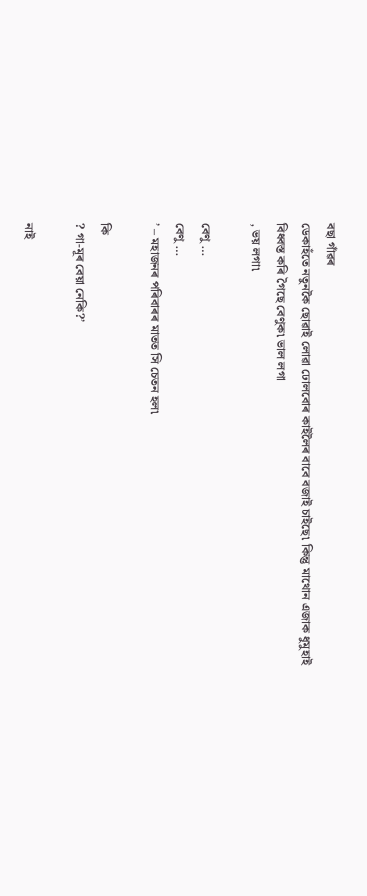বছা গাঁৱৰ
ডেকাহঁতে নতুনকৈ ছোৱাই লোৱা ঢোলবোৰ কাইলৈৰ বাবে বজাই চাইছে৷ কিন্তু মাথোন এজাক ধুমুহাই
বিধ্বস্ত কৰি গৈছে বেণুক৷ ভাল লগা
, ভয় লগা৷

বেণু …
বেণু …
’ – মহাজনৰ পৰিবাৰৰ মাতত সি চেতন হল৷

কি
? গা-মূৰ বেয়া নেকি?’

নাই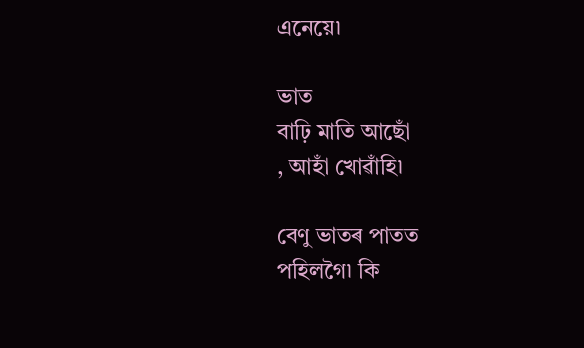এনেয়ে৷

ভাত
বাঢ়ি মাতি আছোঁ
, আহাঁ খোৱাঁহি৷

বেণু ভাতৰ পাতত
পহিলগৈ৷ কি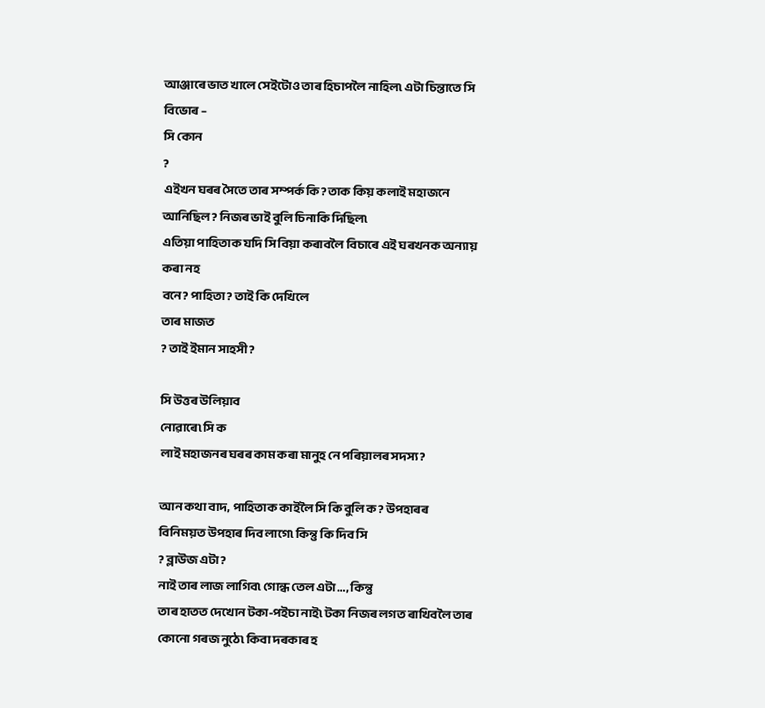আঞ্জাৰে ভাত খালে সেইটোও তাৰ হিচাপলৈ নাহিল৷ এটা চিন্তাতে সি বিভোৰ –
সি কোন
?
এইখন ঘৰৰ সৈতে তাৰ সম্পৰ্ক কি? তাক কিয় কলাই মহাজনে আনিছিল? নিজৰ ভাই বুলি চিনাকি দিছিল৷
এতিয়া পাহিতাক যদি সি বিয়া কৰাবলৈ বিচাৰে এই ঘৰখনক অন্যায় কৰা নহ
বনে? পাহিতা? তাই কি দেখিলে
তাৰ মাজত
? তাই ইমান সাহসী?

সি উত্তৰ উলিয়াব
নোৱাৰে৷ সি ক
লাই মহাজনৰ ঘৰৰ কাম কৰা মানুহ নে পৰিয়ালৰ সদস্য?

আন কথা বাদ, পাহিতাক কাইলৈ সি কি বুলি ক? উপহাৰৰ
বিনিময়ত উপহাৰ দিব লাগে৷ কিন্তু কি দিব সি
? ব্লাউজ এটা?
নাই তাৰ লাজ লাগিব৷ গোন্ধ তেল এটা …, কিন্তু
তাৰ হাতত দেখোন টকা-পইচা নাই৷ টকা নিজৰ লগত ৰাখিবলৈ তাৰ কোনো গৰজ নুঠে৷ কিবা দৰকাৰ হ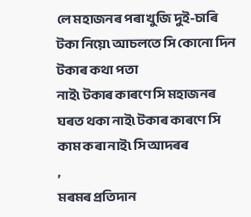লে মহাজনৰ পৰা খুজি দুই-চাৰি টকা নিয়ে৷ আচলতে সি কোনো দিন টকাৰ কথা পতা
নাই৷ টকাৰ কাৰণে সি মহাজনৰ ঘৰত থকা নাই৷ টকাৰ কাৰণে সি কাম কৰা নাই৷ সি আদৰৰ
,
মৰমৰ প্ৰতিদান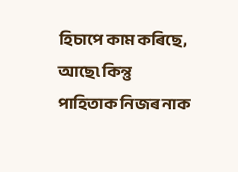হিচাপে কাম কৰিছে, আছে৷ কিন্তু
পাহিতাক নিজৰ নাক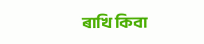ৰাখি কিবা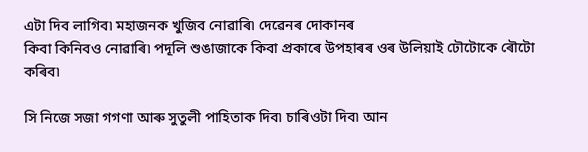এটা দিব লাগিব৷ মহাজনক খুজিব নোৱাৰি৷ দেৱেনৰ দোকানৰ
কিবা কিনিবও নোৱাৰি৷ পদূলি শুঙাজাকে কিবা প্ৰকাৰে উপহাৰৰ ওৰ উলিয়াই ঢৌটোকে ৰৌটো
কৰিব৷

সি নিজে সজা গগণা আৰু সুতুলী পাহিতাক দিব৷ চাৰিওটা দিব৷ আন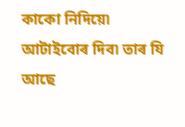কাকো নিদিয়ে৷
আটাইবোৰ দিব৷ তাৰ যি আছে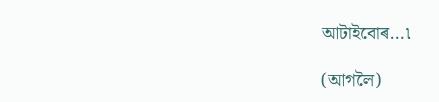আটাইবোৰ…৷

(আগলৈ)